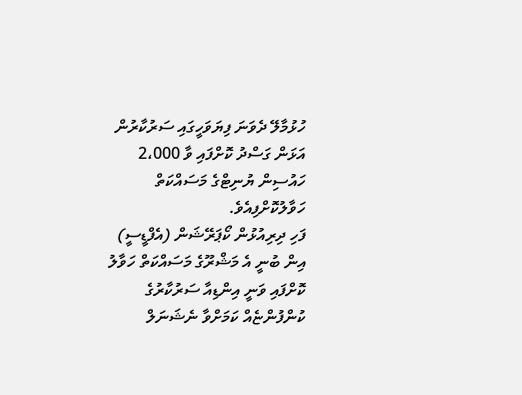ހުޅުމާލޭ ދެވަނަ ފިޔަވަހީގައި ސަރުކާރުން އަޅަން ގަސްދު ކޮށްފައި ވާ 2،000 ހައުސިން ޔުނިޓްގެ މަސައްކަތް ހަވާލުކޮށްފިއެވެ.
ފަހި ދިރިއުޅުން ކޯޕަރޭޝަން (އެފްޑީސީ) އިން ބުނީ އެ މަޝްރޫގެ މަސައްކަތް ހަވާލު ކޮށްފައި ވަނީ އިންޑިއާ ސަރުކާރުގެ ކުންފުންޏެއް ކަމަށްވާ ނެޝަނަލް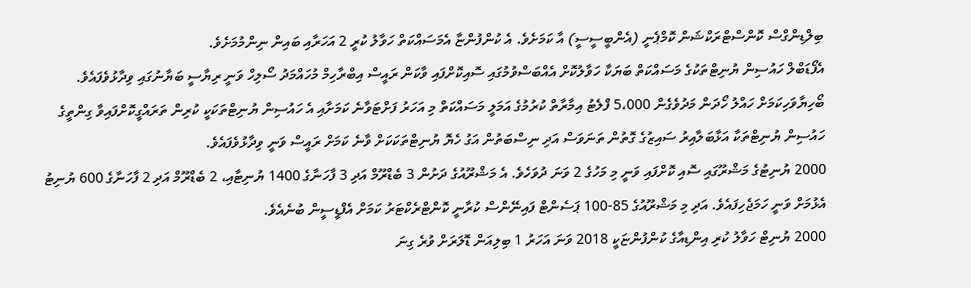ބިލްޑިންގްސް ކޮންސްޓްރަކްޝަން ކޮމްޕެނީ (އެންބީސީސީ) އާ ކަމަށެވެ. އެ ކުންފުންޏާ އެމަސައްކަތް ހަވާލު ކުރީ 2 އަހަރާއި ބައިން ނިންމުމަށެވެ.
އެފޯޑަބްލް ހައުސިން ޔުނިޓްތަކުގެ މަސައްކަތް ބަޔަކާ ހަވާލުކޮށް އެއްބަސްވުމުގައި ސޮއިކޮށްފައި ވާކަން ރައީސް އިބްރާހިމް މުހައްމަދު ސޯލިހް ވަނީ ރިޔާސީ ބަޔާނުގައި ވިދާޅުވެފައެވެ.
ބޯހިޔާވަހިކަމަށް ހައްލު ހޯދަން މަދުވެގެން 5،000 ފްލެޓު އިމާރާތް ކުރުމުގެ އަމަލީ މަސައްކަތް މި އަހަރު ފަށްޓަވާނެ ކަމަށާއި އެ ހައުސިން ޔުނިޓްތަކަކީ ކުރިން ތަރައްގީކޮށްފައިވާ ގިންތީގެ ހައުސިން ޔުނިޓްތަކާ އަޅާބަލާއިރު ސައިޒުގެ ގޮތުން ތަނަވަސް އަދި ނިސްބަތުން އަގު ހެޔޮ ޔުނިޓްތަކަކަށް ވާނެ ކަމަށް ރައީސް ވަނީ ވިދާޅުވެފައެވެ.
2000 ޔުނިޓުގެ މަޝްރޫގައި ސޮއި ކޮށްފައި ވަނީ މި މަހުގެ 2 ވަނަ ދުވަހެވެ. އެ މަޝްރޫއުގެ ދަށުން 3 ބެޑްރޫމް އަދި 3 ފާހަނާގެ 1400 ޔުނިޓާއި، 2 ބެޑްރޫމް އަދި 2 ފާހަނާގެ 600 ޔުނިޓު އެޅުމަށް ވަނީ ހަމަޖެހިފައެވެ. އަދި މި މަޝްރޫއުގެ 85-100 ޕަސެންޓް ފައިނޭންސް ކުރާނީ ކޮންޓްރެކްޓަރު ކަމަށް އެފްޑީސީން ބުނެއެވެ.
2000 ޔުނިޓް ހަވާލު ކުރި އިންޑިއާގެ ކުންފުންޏަކީ 2018 ވަނަ އަހަރު 1 ބިލިއަން ޑޮލަރަށް ވުރެ ގިނަ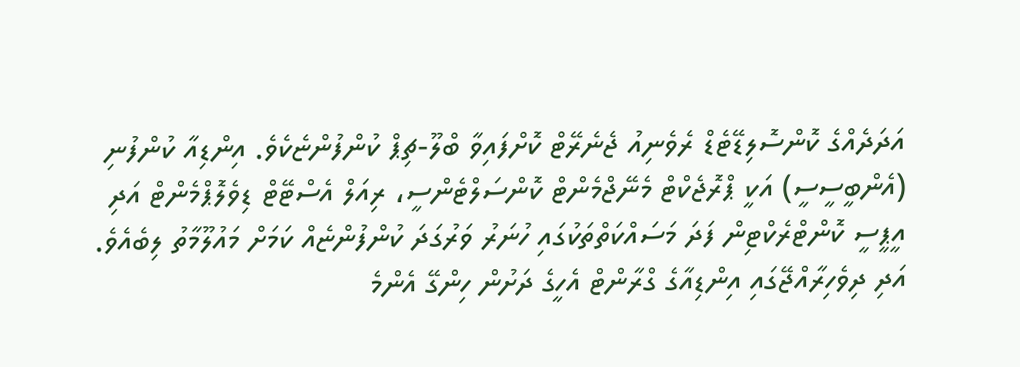އަދަދެއްގެ ކޮންސޮލިޑޭޓެޑް ރެވެނިއު ޖެނެރޭޓް ކޮށްފައިވާ ބްލޫ-ޗިޕް ކުންފުންޏެކެވެ. އިންޑިއާ ކުންފުނި (އެންބީސީސީ) އަކީ ޕްރޮޖެކްޓް މެނޭޖްމެންޓް ކޮންސަލްޓެންސީ، ރިއަލް އެސްޓޭޓް ޑިވެލޮޕްމެންޓް އަދި އީޕީސީ ކޮންޓްރެކްޓިން ފަދަ މަސައްކަތްތަކުގައި ހުނަރު ވަރުގަދަ ކުންފުންޏެއް ކަމަށް މައުލޫމާތު ލިބެއެވެ.
އަދި ދިވެހިރާއްޖޭގައި އިންޑިއާގެ ގްރާންޓް އެހީގެ ދަށުން ހިންގޭ އެންމެ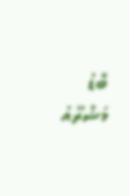ބޮޑު މަޝްރޫއު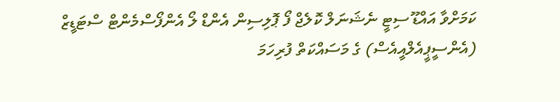ކަމަށްވާ އައްޑޫ ސިޓީ ނެޝަނަލް ކޮލެޖް ފޯ ޕޮލިސިން އެންޑް ލޯ އެންފޯސްމެންޓް ސްޓަޑީޒް (އެންސީޕީއެލްއީއެސް) ގެ މަސައްކަތް ފުރިހަމަ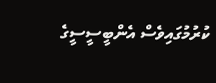ކުރުމުގައިވެސް އެންބީސީސީގެ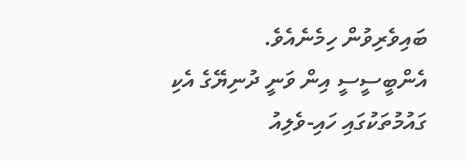ބައިވެރިވުން ހިމެނެއެވެ.
އެންބީސީސީ އިން ވަނީ ދުނިޔޭގެ އެކި ގައުމުތަކުގައި ހައި-ވެލިއު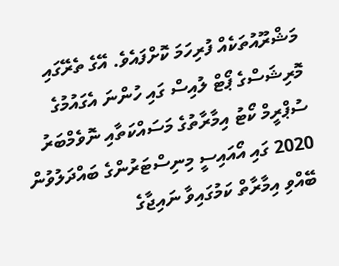މަޝްރޫއުތަކެއް ފުރިހަމަ ކޮށްފައެވެ. އޭގެ ތެރޭގައި މޮރިޝަސްގެ ޕޯޓް ލުއިސް ގައި ހުންނަ އެގައުމުގެ ސުޕްރީމް ކޯޓު އިމާރާތުގެ މަސައްކަތާއި ނޮވެމްބަރު 2020 ގައި އޯއައިސީ މިނިސްޓަރުންގެ ބައްދަލުވުން ބޭއްވި އިމާރާތް ކަމުގައިވާ ނައިޖާގެ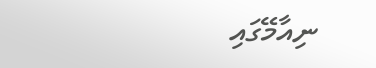ނިއާމޭގައި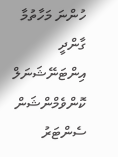ހުންނަ މަހާތުމާ ގާންދީ އިންޓަނޭޝަނަލް ކޮންވެމްންޝަން ސެންޓަރު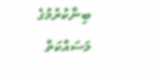ބިނާކުރުމުގެ މަސައްކަތް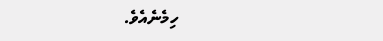ހިމެނެއެވެ.